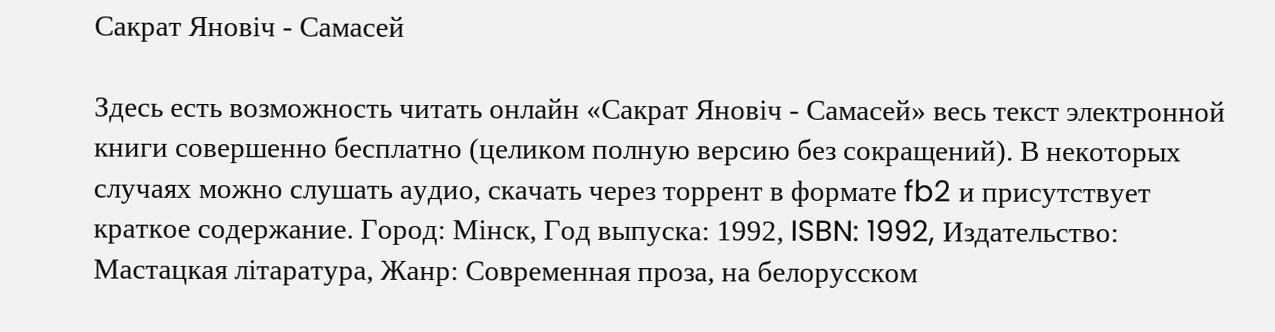Сакрат Яновіч - Самасей

Здесь есть возможность читать онлайн «Сакрат Яновіч - Самасей» весь текст электронной книги совершенно бесплатно (целиком полную версию без сокращений). В некоторых случаях можно слушать аудио, скачать через торрент в формате fb2 и присутствует краткое содержание. Город: Мінск, Год выпуска: 1992, ISBN: 1992, Издательство: Мастацкая літаратура, Жанр: Современная проза, на белорусском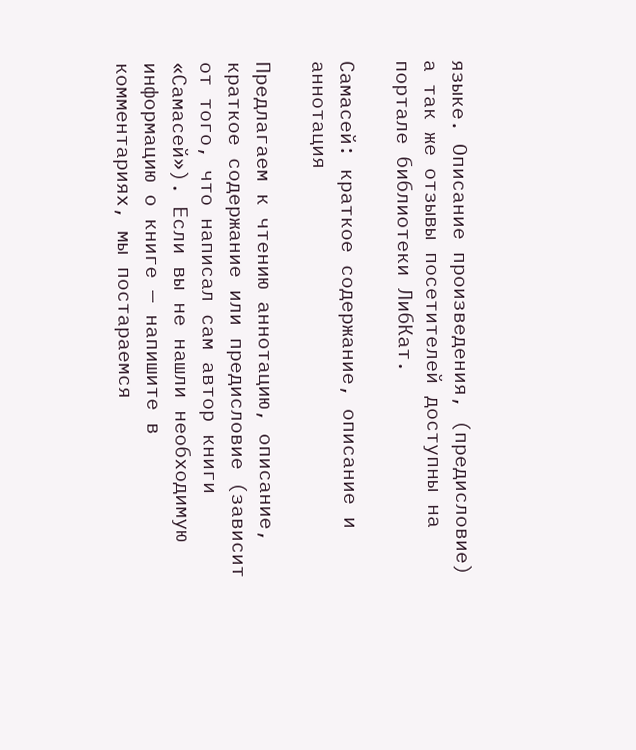языке. Описание произведения, (предисловие) а так же отзывы посетителей доступны на портале библиотеки ЛибКат.

Самасей: краткое содержание, описание и аннотация

Предлагаем к чтению аннотацию, описание, краткое содержание или предисловие (зависит от того, что написал сам автор книги «Самасей»). Если вы не нашли необходимую информацию о книге — напишите в комментариях, мы постараемся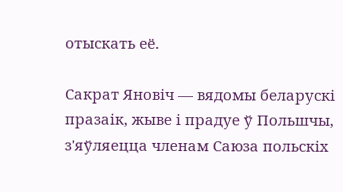отыскать её.

Сакрат Яновіч — вядомы беларускі празаік, жыве і прадуе ў Польшчы, з'яўляецца членам Саюза польскіх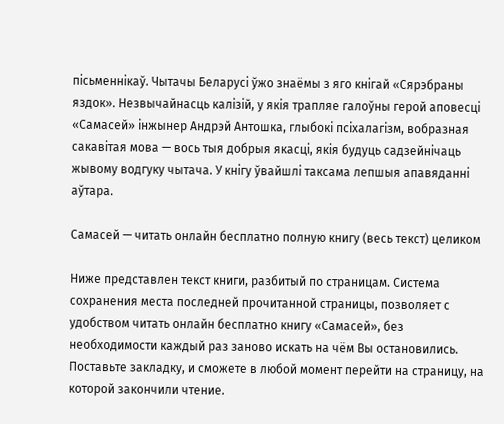пісьменнікаў. Чытачы Беларусі ўжо знаёмы з яго кнігай «Сярэбраны яздок». Незвычайнасць калізій, у якія трапляе галоўны герой аповесці «Самасей» інжынер Андрэй Антошка, глыбокі псіхалагізм, вобразная сакавітая мова — вось тыя добрыя якасці, якія будуць садзейнічаць жывому водгуку чытача. У кнігу ўвайшлі таксама лепшыя апавяданні аўтара.

Самасей — читать онлайн бесплатно полную книгу (весь текст) целиком

Ниже представлен текст книги, разбитый по страницам. Система сохранения места последней прочитанной страницы, позволяет с удобством читать онлайн бесплатно книгу «Самасей», без необходимости каждый раз заново искать на чём Вы остановились. Поставьте закладку, и сможете в любой момент перейти на страницу, на которой закончили чтение.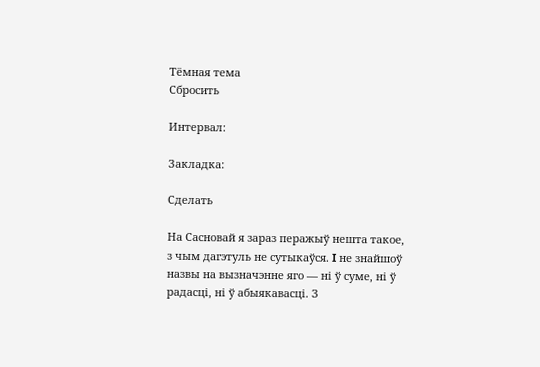Тёмная тема
Сбросить

Интервал:

Закладка:

Сделать

На Сасновай я зараз перажыў нешта такое, з чым дагэтуль не сутыкаўся. I не знайшоў назвы на вызначэнне яго — ні ў суме, ні ў радасці, ні ў абыякавасці. З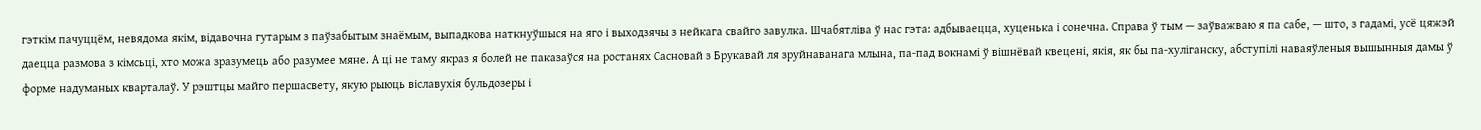гэткім пачуццём, невядома якім, відавочна гутарым з паўзабытым знаёмым, выпадкова наткнуўшыся на яго і выходзячы з нейкага свайго завулка. Шчабятліва ў нас гэта: адбываецца, хуценька і сонечна. Справа ў тым — заўважваю я па сабе, — што, з гадамі, усё цяжэй даецца размова з кімсьці, хто можа зразумець або разумее мяне. А ці не таму якраз я болей не паказаўся на ростанях Сасновай з Брукавай ля зруйнаванага млына, па-пад вокнамі ў вішнёвай квецені, якія, як бы па-хуліганску, абступілі наваяўленыя вышынныя дамы ў форме надуманых кварталаў. У рэштцы майго першасвету, якую рыюць віславухія бульдозеры і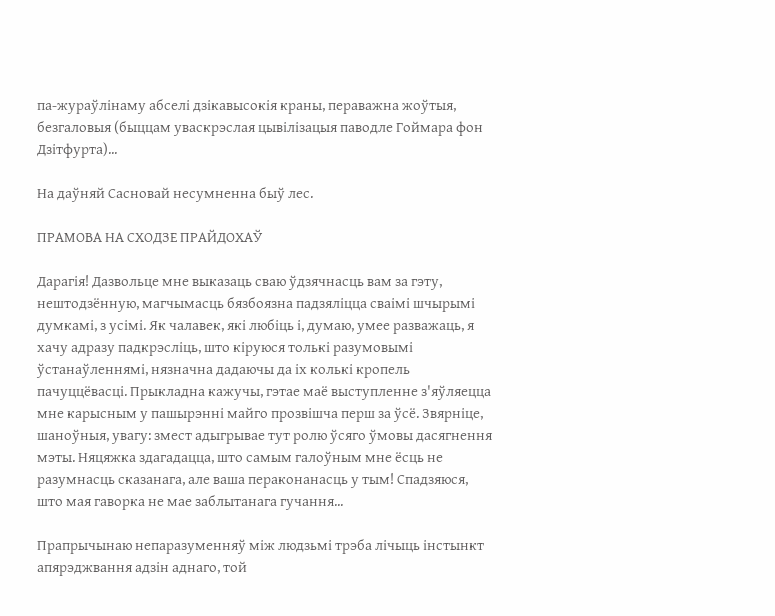па-жураўлінаму абселі дзікавысокія краны, пераважна жоўтыя, безгаловыя (быццам уваскрэслая цывілізацыя паводле Гоймара фон Дзітфурта)...

На даўняй Сасновай несумненна быў лес.

ПРАМОВА НА СХОДЗЕ ПРАЙДОХАЎ

Дарагія! Дазвольце мне выказаць сваю ўдзячнасць вам за гэту, нештодзённую, магчымасць бязбоязна падзяліцца сваімі шчырымі думкамі, з усімі. Як чалавек, які любіць і, думаю, умее разважаць, я хачу адразу падкрэсліць, што кіруюся толькі разумовымі ўстанаўленнямі, нязначна дадаючы да іх колькі кропель пачуццёвасці. Прыкладна кажучы, гэтае маё выступленне з'яўляецца мне карысным у пашырэнні майго прозвішча перш за ўсё. Звярніце, шаноўныя, увагу: змест адыгрывае тут ролю ўсяго ўмовы дасягнення мэты. Няцяжка здагадацца, што самым галоўным мне ёсць не разумнасць сказанага, але ваша пераконанасць у тым! Спадзяюся, што мая гаворка не мае заблытанага гучання...

Прапрычынаю непаразуменняў між людзьмі трэба лічыць інстынкт апярэджвання адзін аднаго, той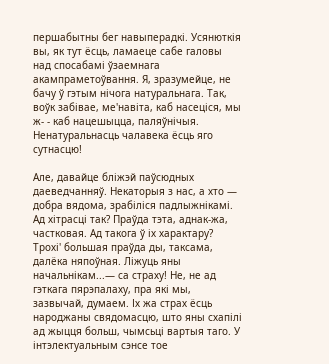першабытны бег навыперадкі. Усянюткія вы, як тут ёсць, ламаеце сабе галовы над спосабамі ўзаемнага акампраметоўвання. Я, зразумейце, не бачу ў гэтым нічога натуральнага. Так, воўк забівае, ме'навіта, каб насеціся, мы ж- - каб нацешыцца, паляўнічыя. Ненатуральнасць чалавека ёсць яго сутнасцю!

Але, давайце бліжэй паўсюдных даеведчанняў. Некаторыя з нас, а хто — добра вядома, зрабіліся падлыжнікамі. Ад хітрасці так? Праўда тэта, аднак-жа, частковая. Ад такога ў іх характару? Трохі' большая праўда ды, таксама, далёка няпоўная. Ліжуць яны начальнікам...— са страху! Не, не ад гэткага пярэпалаху, пра які мы, зазвычай, думаем. Іх жа страх ёсць народжаны свядомасцю, што яны схапілі ад жыцця больш, чымсьці вартыя таго. У інтэлектуальным сэнсе тое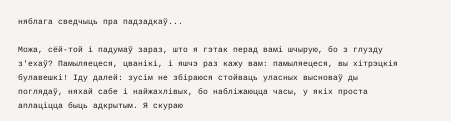няблага сведчыць пра падзадкаў...

Можа, сёй-той і падумаў зараз, што я гэтак перад вамі шчырую, бо з глузду з'ехаў? Памыляецеся, цванікі, і яшчэ раз кажу вам: памыляецеся, вы хітрэцкія булавешкі! Іду далей: зусім не збіраюся стойваць уласных высноваў ды поглядаў, няхай сабе і найжахлівых, бо набліжаюцца часы, у якіх проста аплаціцца быць адкрытым. Я скураю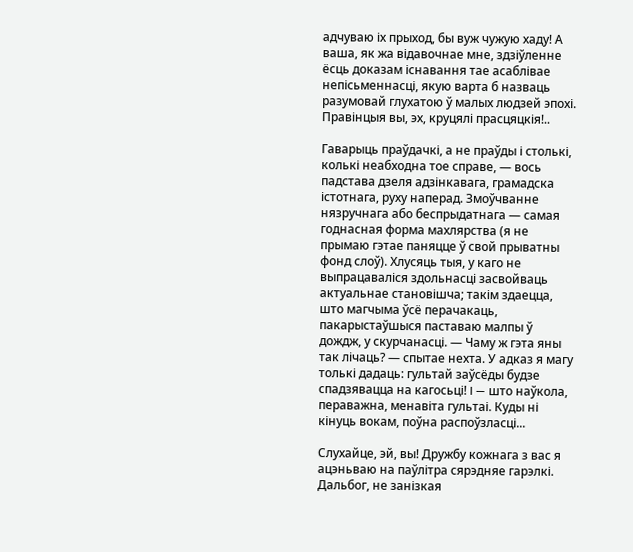адчуваю іх прыход, бы вуж чужую хаду! А ваша, як жа відавочнае мне, здзіўленне ёсць доказам існавання тае асаблівае непісьменнасці, якую варта б назваць разумовай глухатою ў малых людзей эпохі. Правінцыя вы, эх, круцялі прасцяцкія!..

Гаварыць праўдачкі, а не праўды і столькі, колькі неабходна тое справе, — вось падстава дзеля адзінкавага, грамадска істотнага, руху наперад. Змоўчванне нязручнага або беспрыдатнага — самая годнасная форма махлярства (я не прымаю гэтае паняцце ў свой прыватны фонд слоў). Хлусяць тыя, у каго не выпрацаваліся здольнасці засвойваць актуальнае становішча; такім здаецца, што магчыма ўсё перачакаць, пакарыстаўшыся паставаю малпы ў дождж, у скурчанасці. — Чаму ж гэта яны так лічаць? — спытае нехта. У адказ я магу толькі дадаць: гультай заўсёды будзе спадзявацца на кагосьці! I — што наўкола, пераважна, менавіта гультаі. Куды ні кінуць вокам, поўна распоўзласці...

Слухайце, эй, вы! Дружбу кожнага з вас я ацэньваю на паўлітра сярэдняе гарэлкі. Дальбог, не занізкая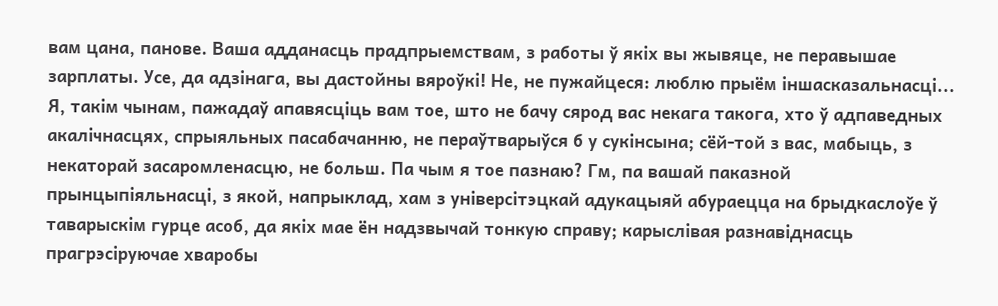вам цана, панове. Ваша адданасць прадпрыемствам, з работы ў якіх вы жывяце, не перавышае зарплаты. Усе, да адзінага, вы дастойны вяроўкі! Не, не пужайцеся: люблю прыём іншасказальнасці... Я, такім чынам, пажадаў апавясціць вам тое, што не бачу сярод вас некага такога, хто ў адпаведных акалічнасцях, спрыяльных пасабачанню, не пераўтварыўся б у сукінсына; сёй-той з вас, мабыць, з некаторай засаромленасцю, не больш. Па чым я тое пазнаю? Гм, па вашай паказной прынцыпіяльнасці, з якой, напрыклад, хам з універсітэцкай адукацыяй абураецца на брыдкаслоўе ў таварыскім гурце асоб, да якіх мае ён надзвычай тонкую справу; карыслівая разнавіднасць прагрэсіруючае хваробы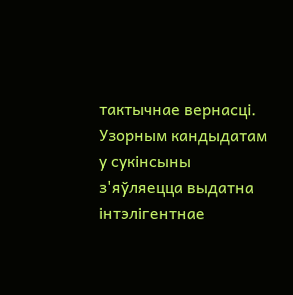тактычнае вернасці. Узорным кандыдатам у сукінсыны з'яўляецца выдатна інтэлігентнае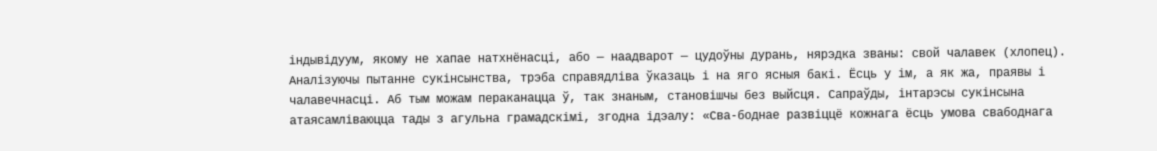індывідуум, якому не хапае натхнёнасці, або — наадварот — цудоўны дурань, нярэдка званы: свой чалавек (хлопец). Аналізуючы пытанне сукінсынства, трэба справядліва ўказаць і на яго ясныя бакі. Ёсць у ім, а як жа, праявы і чалавечнасці. Аб тым можам пераканацца ў, так знаным, становішчы без выйсця. Сапраўды, інтарэсы сукінсына атаясамліваюцца тады з агульна грамадскімі, згодна ідэалу: «Сва-боднае развіццё кожнага ёсць умова свабоднага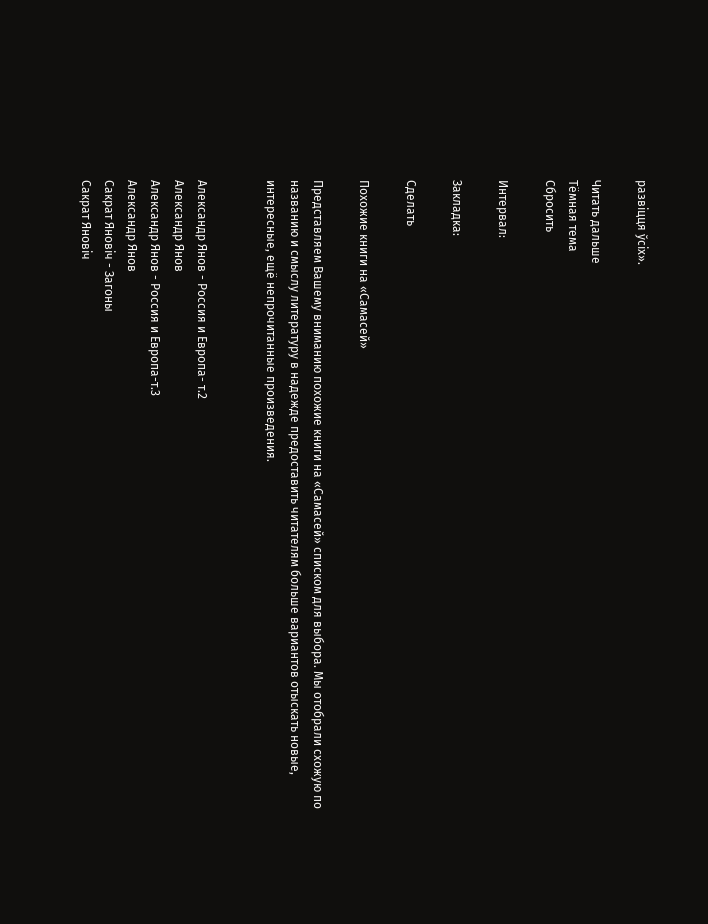развіцця ўсіх».

Читать дальше
Тёмная тема
Сбросить

Интервал:

Закладка:

Сделать

Похожие книги на «Самасей»

Представляем Вашему вниманию похожие книги на «Самасей» списком для выбора. Мы отобрали схожую по названию и смыслу литературу в надежде предоставить читателям больше вариантов отыскать новые, интересные, ещё непрочитанные произведения.


Александр Янов - Россия и Европа- т.2
Александр Янов
Александр Янов - Россия и Европа-т.3
Александр Янов
Сакрат Яновіч - Загоны
Сакрат Яновіч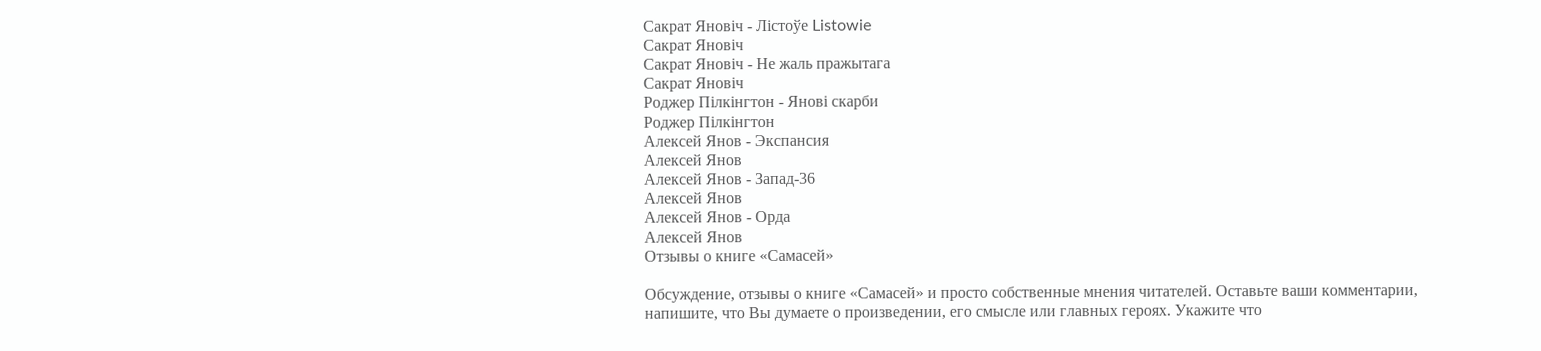Сакрат Яновіч - Лістоўе Listowie
Сакрат Яновіч
Сакрат Яновіч - Не жаль пражытага
Сакрат Яновіч
Роджер Пілкінгтон - Янові скарби
Роджер Пілкінгтон
Алексей Янов - Экспансия
Алексей Янов
Алексей Янов - Запад-36
Алексей Янов
Алексей Янов - Орда
Алексей Янов
Отзывы о книге «Самасей»

Обсуждение, отзывы о книге «Самасей» и просто собственные мнения читателей. Оставьте ваши комментарии, напишите, что Вы думаете о произведении, его смысле или главных героях. Укажите что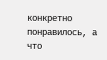конкретно понравилось, а что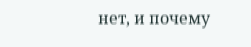нет, и почему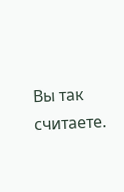Вы так считаете.